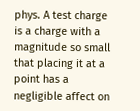phys. A test charge is a charge with a magnitude so small that placing it at a point has a negligible affect on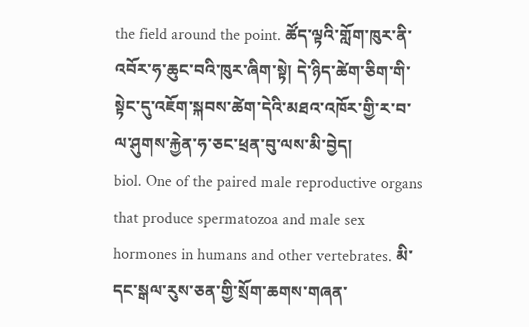the field around the point. ཚོད་ལྟའི་གློག་ཁུར་ནི་འབོར་ཧ་ཆུང་བའི་ཁུར་ཞིག་སྟེ། དེ་ཉིད་ཚེག་ཅིག་གི་སྟེང་དུ་འཇོག་སྐབས་ཚེག་དེའི་མཐའ་འཁོར་གྱི་ར་བ་ལ་ཤུགས་རྐྱེན་ཧ་ཅང་ཕྲན་བུ་ལས་མི་བྱེད།
biol. One of the paired male reproductive organs that produce spermatozoa and male sex hormones in humans and other vertebrates. མི་དང་སྒལ་རུས་ཅན་གྱི་སྲོག་ཆགས་གཞན་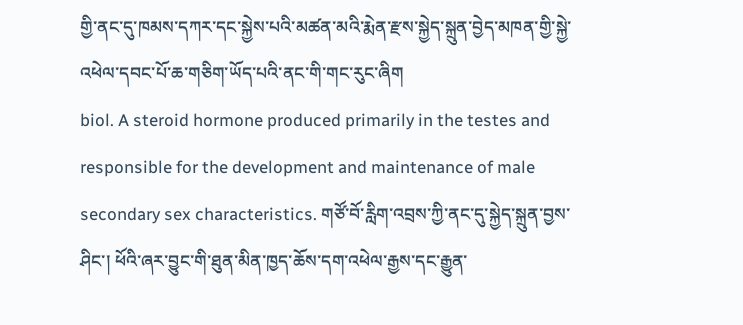གྱི་ནང་དུ་ཁམས་དཀར་དང་སྐྱེས་པའི་མཚན་མའི་རྨེན་རྫས་སྐྱེད་སྐྲུན་བྱེད་མཁན་གྱི་སྐྱེ་འཕེལ་དབང་པོ་ཆ་གཅིག་ཡོད་པའི་ནང་གི་གང་རུང་ཞིག
biol. A steroid hormone produced primarily in the testes and responsible for the development and maintenance of male secondary sex characteristics. གཙོ་བོ་རླིག་འབྲས་ཀྱི་ནང་དུ་སྐྱེད་སྐྲུན་བྱས་ཤིང་། ཕོའི་ཞར་བྱུང་གི་ཐུན་མིན་ཁྱད་ཆོས་དག་འཕེལ་རྒྱས་དང་རྒྱུན་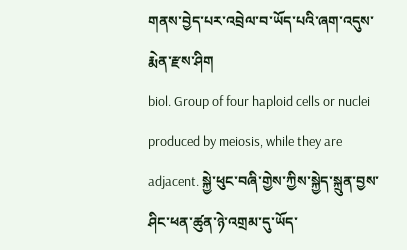གནས་བྱེད་པར་འབྲེལ་བ་ཡོད་པའི་ཞག་འདུས་རྨེན་རྫས་ཤིག
biol. Group of four haploid cells or nuclei produced by meiosis, while they are adjacent. སྐྱེ་ཕུང་བཞི་གྱེས་ཀྱིས་སྐྱེད་སྐྲུན་བྱས་ཤིང་ཕན་ཚུན་ཉེ་འགྲམ་དུ་ཡོད་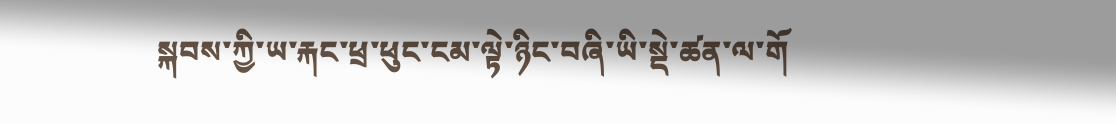སྐབས་ཀྱི་ཡ་རྐང་ཕྲ་ཕུང་ངམ་ལྟེ་ཉིང་བཞི་ཡི་སྡེ་ཚན་ལ་གོ